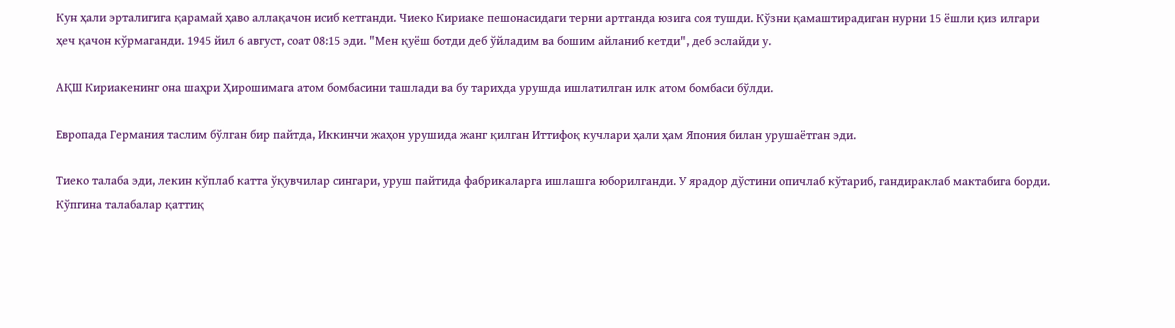Кун ҳали эрталигига қарамай ҳаво аллақачон исиб кетганди. Чиеко Кириаке пешонасидаги терни артганда юзига соя тушди. Кўзни қамаштирадиган нурни 15 ёшли қиз илгари ҳеч қачон кўрмаганди. 1945 йил 6 август, соат 08:15 эди. "Мен қуёш ботди деб ўйладим ва бошим айланиб кетди", деб эслайди у.

АҚШ Кириакенинг она шаҳри Ҳирошимага атом бомбасини ташлади ва бу тарихда урушда ишлатилган илк атом бомбаси бўлди.

Европада Германия таслим бўлган бир пайтда, Иккинчи жаҳон урушида жанг қилган Иттифоқ кучлари ҳали ҳам Япония билан урушаётган эди.

Тиеко талаба эди, лекин кўплаб катта ўқувчилар сингари, уруш пайтида фабрикаларга ишлашга юборилганди. У ярадор дўстини опичлаб кўтариб, гандираклаб мактабига борди. Кўпгина талабалар қаттиқ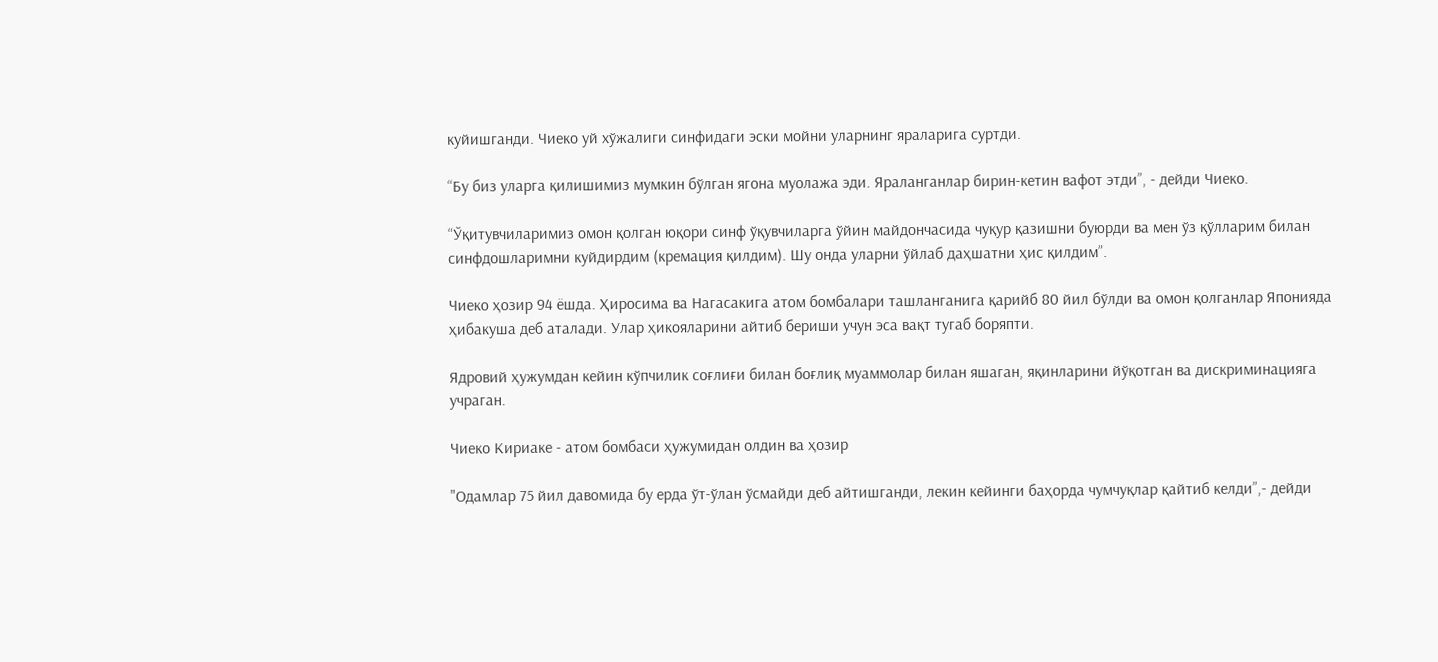куйишганди. Чиеко уй хўжалиги синфидаги эски мойни уларнинг яраларига суртди.

“Бу биз уларга қилишимиз мумкин бўлган ягона муолажа эди. Яраланганлар бирин-кетин вафот этди”, - дейди Чиеко.

“Ўқитувчиларимиз омон қолган юқори синф ўқувчиларга ўйин майдончасида чуқур қазишни буюрди ва мен ўз қўлларим билан синфдошларимни куйдирдим (кремация қилдим). Шу онда уларни ўйлаб даҳшатни ҳис қилдим”.

Чиеко ҳозир 94 ёшда. Ҳиросима ва Нагасакига атом бомбалари ташланганига қарийб 80 йил бўлди ва омон қолганлар Японияда ҳибакуша деб аталади. Улар ҳикояларини айтиб бериши учун эса вақт тугаб боряпти.

Ядровий ҳужумдан кейин кўпчилик соғлиғи билан боғлиқ муаммолар билан яшаган, яқинларини йўқотган ва дискриминацияга учраган.

Чиеко Кириаке - атом бомбаси ҳужумидан олдин ва ҳозир

"Одамлар 75 йил давомида бу ерда ўт-ўлан ўсмайди деб айтишганди, лекин кейинги баҳорда чумчуқлар қайтиб келди”,- дейди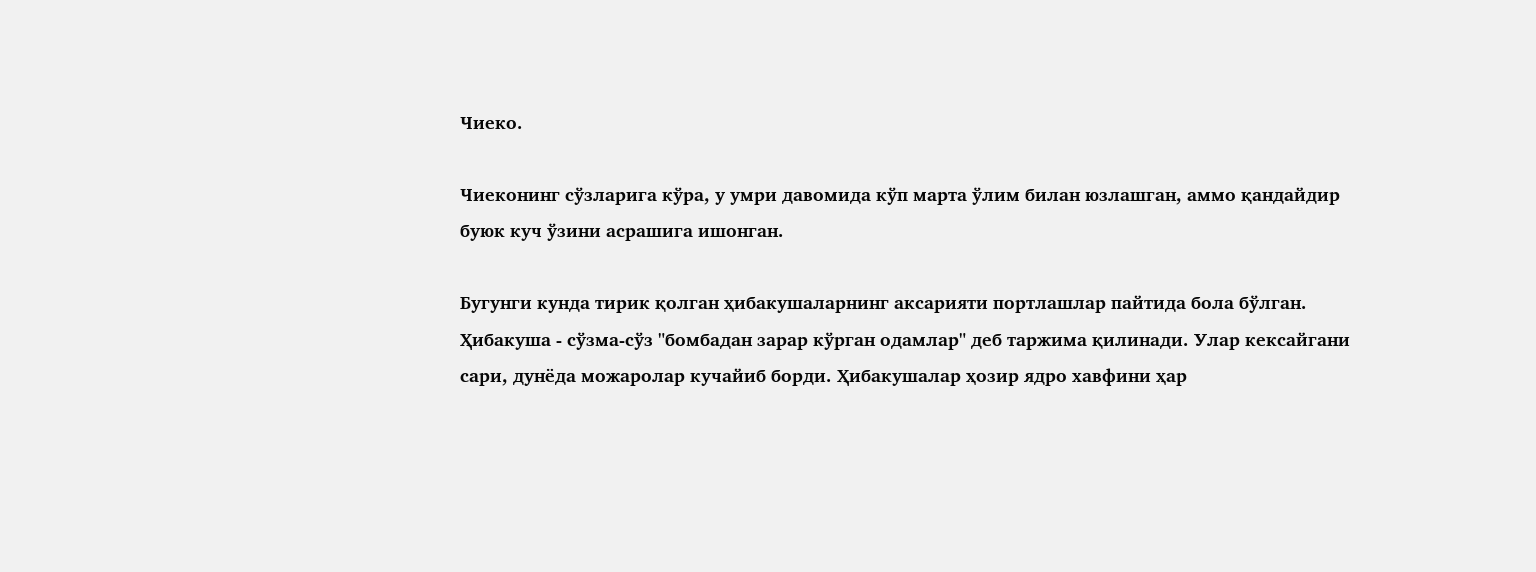Чиеко.

Чиеконинг сўзларига кўра, у умри давомида кўп марта ўлим билан юзлашган, аммо қандайдир буюк куч ўзини асрашига ишонган.

Бугунги кунда тирик қолган ҳибакушаларнинг аксарияти портлашлар пайтида бола бўлган. Ҳибакуша - сўзма-сўз "бомбадан зарар кўрган одамлар" деб таржима қилинади. Улар кексайгани сари, дунёда можаролар кучайиб борди. Ҳибакушалар ҳозир ядро хавфини ҳар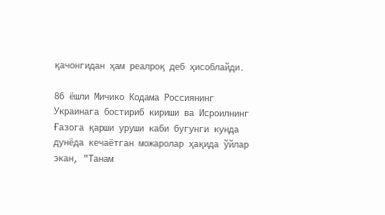қачонгидан ҳам реалроқ деб ҳисоблайди.

86 ёшли Мичико Кодама Россиянинг Украинага бостириб кириши ва Исроилнинг Ғазога қарши уруши каби бугунги кунда дунёда кечаётган можаролар ҳақида ўйлар экан, "Танам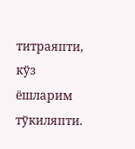титраяпти, кўз ёшларим тўкиляпти.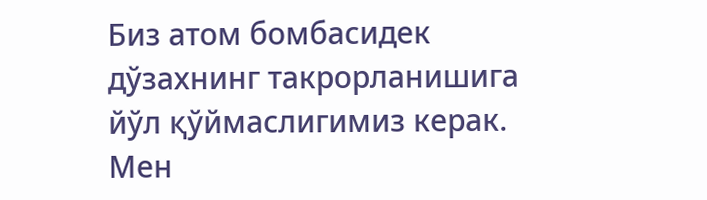Биз атом бомбасидек дўзахнинг такрорланишига йўл қўймаслигимиз керак. Мен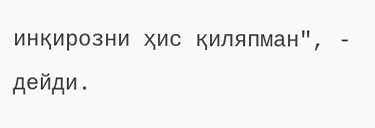инқирозни ҳис қиляпман", - дейди.